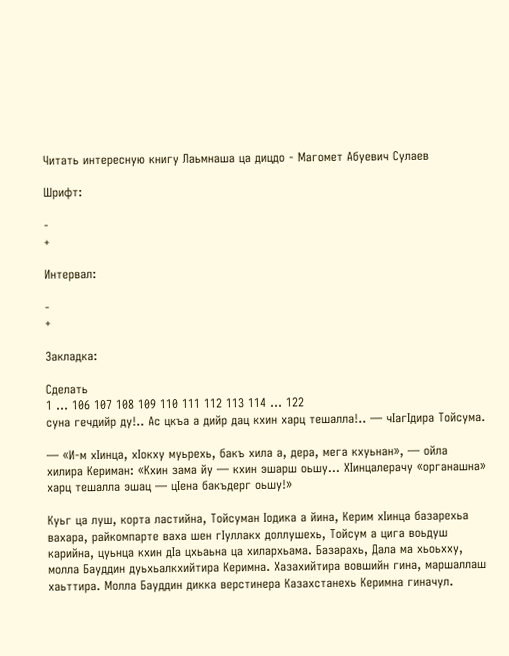Читать интересную книгу Лаьмнаша ца дицдо - Магомет Абуевич Сулаев

Шрифт:

-
+

Интервал:

-
+

Закладка:

Сделать
1 ... 106 107 108 109 110 111 112 113 114 ... 122
суна гечдийр ду!.. Ас цкъа а дийр дац кхин харц тешалла!.. — чIагIдира Тойсума.

— «И-м хIинца, хIокху муьрехь, бакъ хила а, дера, мега кхуьнан», — ойла хилира Кериман: «Кхин зама йу — кхин эшарш оьшу… ХIинцалерачу «органашна» харц тешалла эшац — цIена бакъдерг оьшу!»

Куьг ца луш, корта ластийна, Тойсуман Iодика а йина, Керим хIинца базарехьа вахара, райкомпарте ваха шен гIуллакх доллушехь, Тойсум а цига воьдуш карийна, цуьнца кхин дIа цхьаьна ца хилархьама. Базарахь, Дала ма хьоьхху, молла Бауддин дуьхьалкхийтира Керимна. Хазахийтира вовшийн гина, маршаллаш хаьттира. Молла Бауддин дикка верстинера Казахстанехь Керимна гиначул.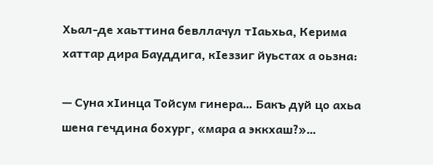Хьал-де хаьттина бевллачул тIаьхьа, Керимa хаттар дира Бауддига, кIеззиг йуьстах а оьзна:

— Суна хIинца Тойсум гинера… Бакъ дуй цо ахьа шена гечдина бохург, «мара а эккхаш?»…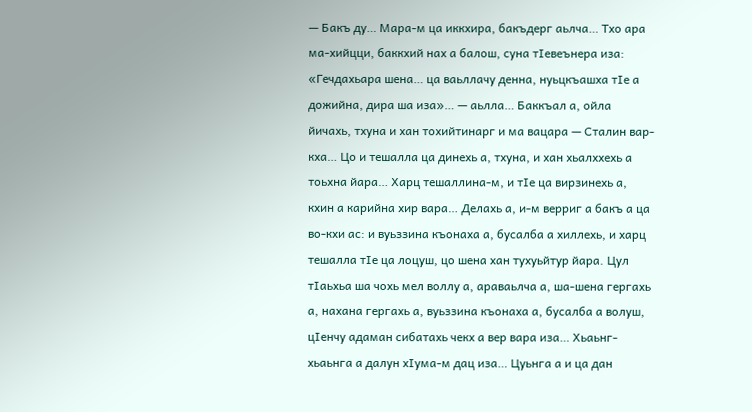— Бакъ ду… Мара-м ца иккхира, бакъдерг аьлча… Тхо ара ма-хийцци, баккхий нах а балош, суна тIевеънера иза: «Гечдахьара шена… ца ваьллачу денна, нуьцкъашха тIе а дожийна, дира ша иза»… — аьлла… Баккъал а, ойла йичахь, тхуна и хан тохийтинарг и ма вацара — Сталин вар-кха… Цо и тешалла ца динехь а, тхуна, и хан хьалххехь а тоьхна йара… Харц тешаллина-м, и тIе ца вирзинехь а, кхин а карийна хир вара… Делахь а, и-м верриг а бакъ а ца во-кхи ас: и вуьззина къонаха а, бусалба а хиллехь, и харц тешалла тIе ца лоцуш, цо шена хан тухуьйтур йара. Цул тIаьхьа ша чохь мел воллу а, араваьлча а, ша-шена гергахь а, нахана гергахь а, вуьззина къонаха а, бусалба а волуш, цIенчу адаман сибатахь чекх а вер вара иза… Хьаьнг-хьаьнга а далун хIума-м дац иза… Цуьнга а и ца дан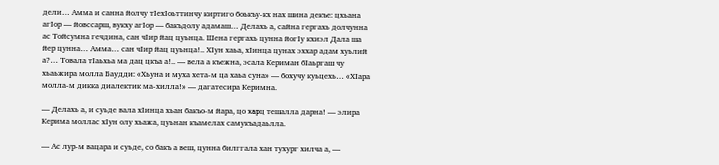дели… Aмма и санна йолчу тIехIоьттинчу киртиго боькъу-кх нах шина декъе: цхьана агIор — йовссарш, вукху агIор — бакъдолу адамаш… Делахь а, сайна гергахь долчунна ас Тойсумна гечдина, сан чIир йац цуьнца. Шена гергахь цунна йогIу кхиэл Дала ша йер цунна… Амма… сан чIир йац цуьнца!.. ХIун хаьа, хIинца цунах эххар адам хуьлий а?… Товала тIаьхьа ма дац цкъа а!.. — вела а къежна, эсала Кериман бIаьргаш чу хьаьжира молла Баудди: «Хьуна и муха хета-м ца хаьа суна» — бохучу куьцехь… «ХIара молла-м дикка диалектик ма-хилла!» — дагатесира Керимна.

— Делахь а, и суьде вала хIинца хьан бакъо-м йара, цо xapц тешалла дарна! — элира Керима моллас хIун олу хьажа, цуьнан къамелах самукъадаьлла.

— Ас лур-м вацара и суьде, со бакъ а веш, цунна билггала хан тухург хилча а, —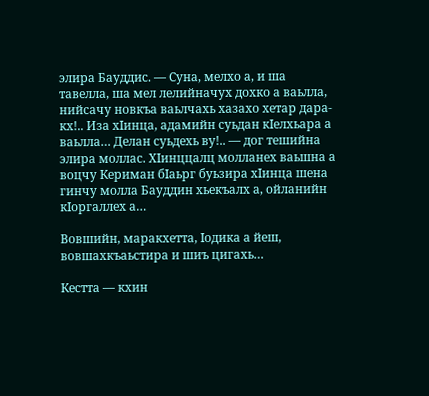элира Бауддис. — Суна, мелхо а, и ша тавелла, ша мел лелийначух дохко а ваьлла, нийсачу новкъа ваьлчахь хазахо хетар дара-кх!.. Иза хIинца, адамийн суьдан кIелхьара а ваьлла… Делан суьдехь ву!.. — дог тешийна элира моллас. ХIинццалц молланех ваьшна а воцчу Кериман бIаьрг буьзира хIинца шена гинчу молла Бауддин хьекъалх а, ойланийн кIоргаллех а…

Вовшийн, маракхетта, Iодика а йеш, вовшахкъаьстира и шиъ цигахь…

Кестта — кхин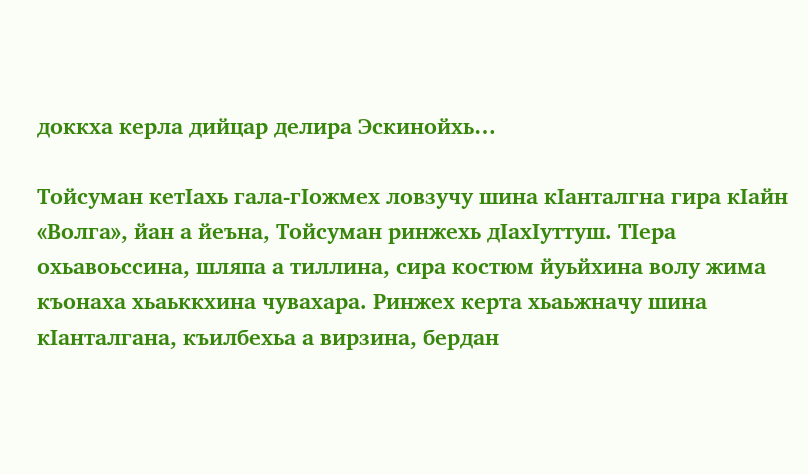доккха керла дийцар делира Эскинойхь…

Тойсуман кетIахь гала-гIожмех ловзучу шина кIанталгна гира кIайн «Волга», йан а йеъна, Тойсуман ринжехь дIахIуттуш. ТIера охьавоьссина, шляпа а тиллина, сира костюм йуьйхина волу жима къонаха хьаьккхина чувахара. Ринжех керта хьаьжначу шина кIанталгана, къилбехьа а вирзина, бердан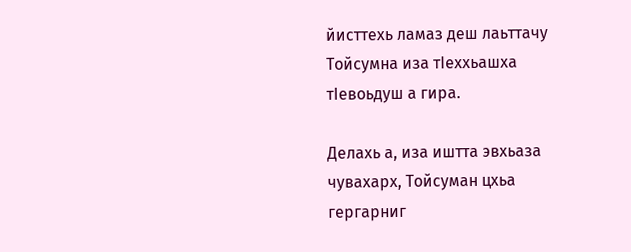йисттехь ламаз деш лаьттачу Тойсумна иза тIеххьашха тIевоьдуш а гира.

Делахь а, иза иштта эвхьаза чувахарх, Тойсуман цхьа гергарниг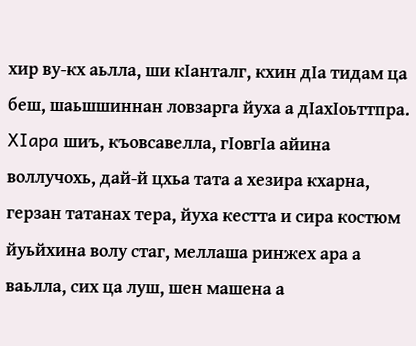хир ву-кх аьлла, ши кIанталг, кхин дIа тидам ца беш, шаьшшиннан ловзарга йуха а дIахIоьттпра. XIapa шиъ, къовсавелла, гIовгIа айина воллучохь, дай-й цхьа тата а хезира кхарна, герзан татанах тера, йуха кестта и сира костюм йуьйхина волу стаг, меллаша ринжех ара а ваьлла, сих ца луш, шен машена а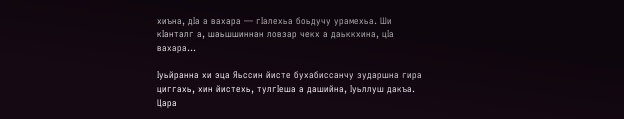хиъна, дIа а вахара — гIалехьа боьдучу урамехьа. Ши кIанталг а, шаьшшиннан ловзар чекх а даьккхина, цIа вахара…

Iуьйранна хи эца Яьссин йисте бухабиссанчу зударшна гира циггахь, хин йистехь, тулгIеша а дашийна, Iуьллуш дакъа. Цара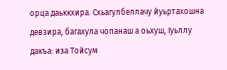орца даьккхира. Схьагулбеллачу йуьртахошна девзира, багахула чопанаш а оьхуш, Iуьллу дакъа: иза Тойсум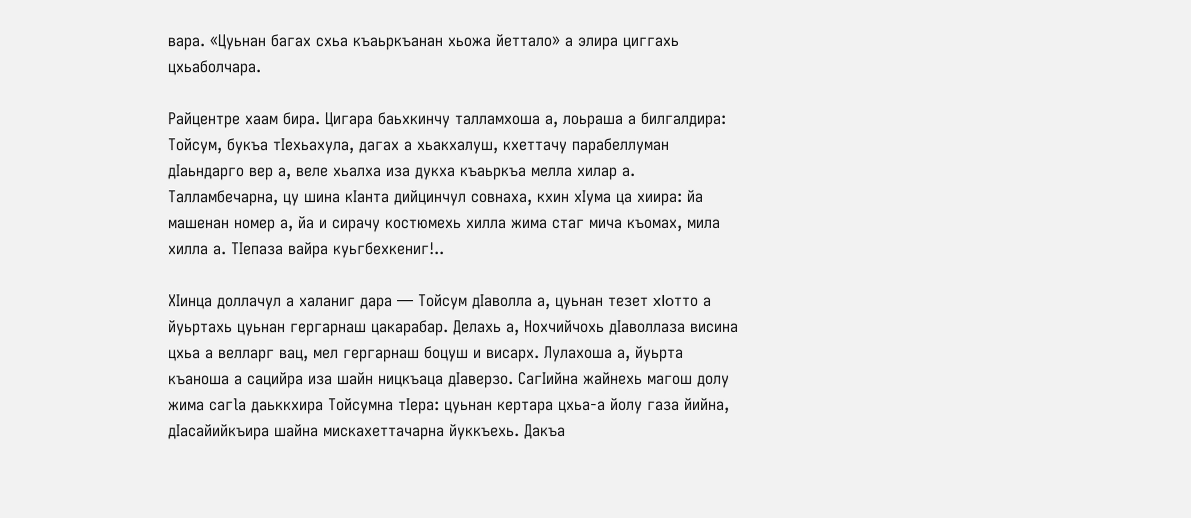вара. «Цуьнан багах схьа къаьркъанан хьожа йеттало» а элира циггахь цхьаболчара.

Райцентре хаам бира. Цигара баьхкинчу талламхоша а, лоьраша а билгалдира: Тойсум, букъа тIехьахула, дагах а хьакхалуш, кхеттачу парабеллуман дIаьндарго вер а, веле хьалха иза дукха къаьркъа мелла хилар а. Талламбечарна, цу шина кIанта дийцинчул совнаха, кхин хIума ца хиира: йа машенан номер а, йа и сирачу костюмехь хилла жима стаг мича къомах, мила хилла а. ТIепаза вайра куьгбехкениг!..

ХIинца доллачул а халаниг дара — Тойсум дIаволла а, цуьнан тезет xIoттo а йуьртахь цуьнан гергарнаш цакарабар. Делахь а, Нохчийчохь дIаволлаза висина цхьа а велларг вац, мел гергарнаш боцуш и висарх. Лулахоша а, йуьрта къаноша а сацийра иза шайн ницкъаца дIаверзо. СагIийна жайнехь магош долу жима caгla даьккхира Тойсумна тIера: цуьнан кертара цхьа-а йолу газа йийна, дIасайийкъира шайна мискахеттачарна йуккъехь. Дакъа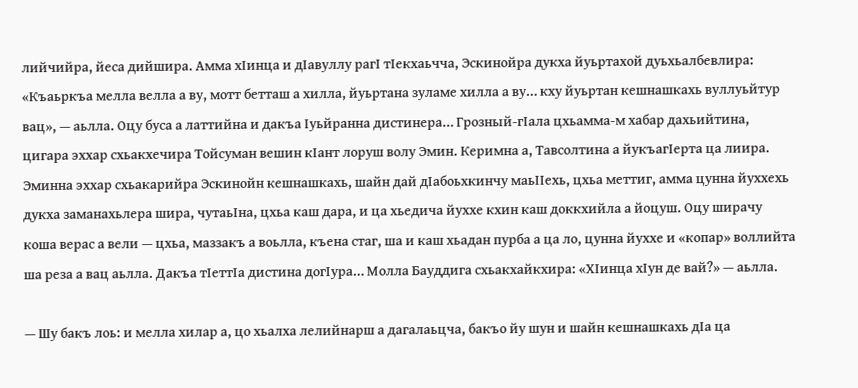лийчийра, йеса дийшира. Амма хIинца и дIавуллу paгI тIекхаьчча, Эскинойра дукха йуьртахой дуьхьалбевлира: «Къаьркъа мелла велла а ву, мотт бетташ а хилла, йуьртана зуламе хилла а ву… кху йуьртан кешнашкахь вуллуьйтур вац», — аьлла. Оцу буса а латтийна и дакъа Iуьйранна дистинера… Грозный-гIала цхьамма-м хабар дахьийтина, цигара эххар схьакхечира Тойсуман вешин кIант лоруш волу Эмин. Керимна а, Тавсолтина а йукъагIерта ца лиира. Эминна эххар схьакарийра Эскинойн кешнашкахь, шайн дай дIабоьхкинчу маьIIехь, цхьа меттиг, амма цунна йуххехь дукха заманахьлера шира, чутаьIна, цхьа каш дара, и ца хьедича йуххе кхин каш доккхийла а йоцуш. Оцу ширачу коша верас а вели — цхьа, маззакъ а воьлла, къена стаг, ша и каш хьадан пурба а ца ло, цунна йуххе и «копар» воллийта ша реза а вац аьлла. Дакъа тIеттIа дистина догIура… Молла Бауддига схьакхайкхира: «ХIинца хIун де вай?» — аьлла.

— Шу бакъ лоь: и мелла хилар а, цо хьалха лелийнарш а дагалаьцча, бакъо йу шун и шайн кешнашкахь дIа ца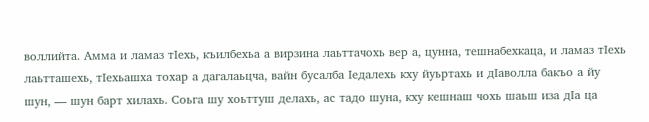воллийта. Амма и ламаз тIехь, къилбехьа а вирзина лаьттачохь вер а, цунна, тешнабехкаца, и ламаз тIехь лаьтташехь, тIехьашха тохар а дагалаьцча, вайн бусалба Iедалехь кху йуьртахь и дIаволла бакъо а йу шун, — шун барт хилахь. Соьга шу хоьттуш делахь, ас тадо шуна, кху кешнаш чохь шаьш иза дIа ца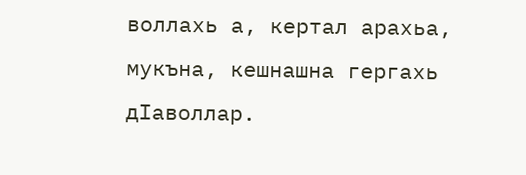воллахь а, кертал арахьа, мукъна, кешнашна гергахь дIаволлар.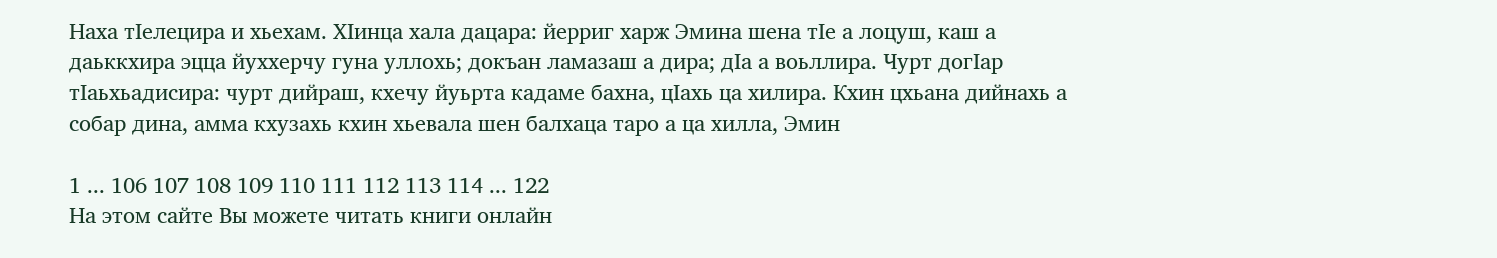Наха тIелецира и хьехам. ХIинца хала дацара: йерриг харж Эмина шена тIе а лоцуш, каш а даьккхира эцца йуххерчу гуна уллохь; докъан ламазаш а дира; дIа а воьллира. Чурт догIар тIаьхьадисира: чурт дийраш, кхечу йуьрта кадаме бахна, цIахь ца хилира. Кхин цхьана дийнахь а собар дина, амма кхузахь кхин хьевала шен балхаца таро а ца хилла, Эмин

1 ... 106 107 108 109 110 111 112 113 114 ... 122
На этом сайте Вы можете читать книги онлайн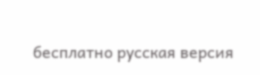бесплатно русская версия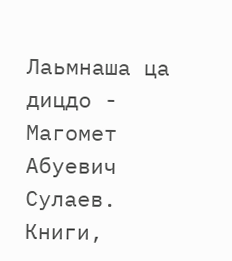Лаьмнаша ца дицдо - Магомет Абуевич Сулаев.
Книги,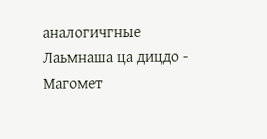аналогичгные Лаьмнаша ца дицдо - Магомет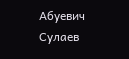Абуевич Сулаев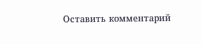Оставить комментарий